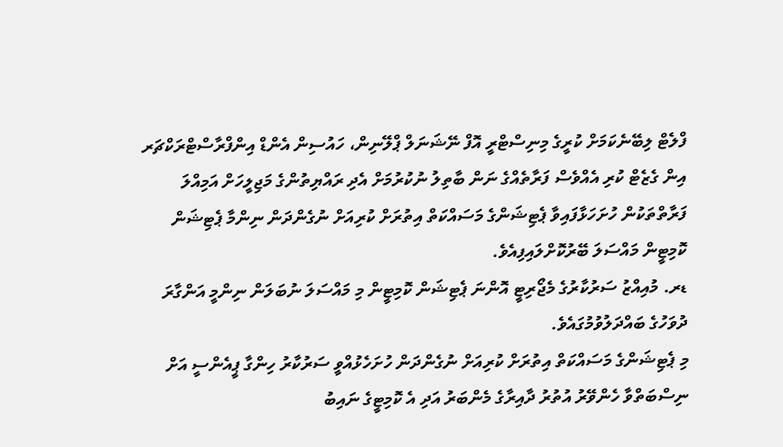ފްލެޓް ލިބޭނެކަމަށް ކުރީގެ މިނިސްޓްރީ އޮފް ނޭޝަނަލް ޕްލޭނިން، ހައުސިން އެންޑް އިންފްރާސްޓްރަކްޗަރ އިން ގެޒެޓް ކުރި އެއްވެސް ފަރާތެއްގެ ނަން ބާތިލު ނުކުރުމަށް އެދި ރައްޔިތުންގެ މަޖިލީހަށް އަމިއްލަ ފަރާތްތަކުން ހުށަހަޅާފައިވާ ޕެޓިޝަންގެ މަސައްކަތް އިތުރަށް ކުރިއަށް ނުގެންދަން ނިންމާ ޕެޓިޝަން ކޮމިޓީން މައްސަލަ ބޭރުކޮށްލައިފިއެވެ.
ޑރ. މުއިއްޒު ސަރުކާރުގެ މެޖޯރިޓީ އޮންނަ ޕެޓިޝަން ކޮމިޓީން މި މައްސަލަ ނުބަލަން ނިންމީ އަންގާރަ ދުވަހުގެ ބައްދަލުވުމުގައެވެ.
މި ޕެޓިޝަންގެ މަސައްކަތް އިތުރަށް ކުރިއަށް ނުގެންދަން ހުށަހެޅުއްވީ ސަރުކާރު ހިންގާ ޕީއެންސީ އަށް ނިސްބަތްވާ ހެންވޭރު އުތުރު ދާއިރާގެ މެންބަރު އަދި އެ ކޮމިޓީގެ ނައިބު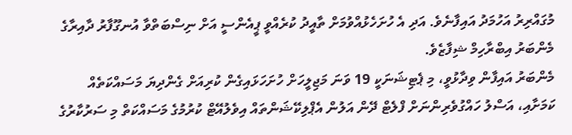މުގައްރިރު އަހުމަދު އައިފާނެވެ. އަދި އެ ހުށަހެޅުއްވުމަށް ތާއީދު ކުރެއްވީ ޕީއެންސީ އަށް ނިސްބަތްވާ އުނގޫފާރު ދާއިރާގެ މެންބަރު އިބްރާހިމް ޝިފާޒެވެ.
މެންބަރު އައިފާން ވިދާޅުވީ، މި ޕެޓިޝަނަކީ 19 ވަނަ މަޖިލީހަށް ހުށަހަޅައިގެން ކުރިއަށް ގެންދިޔަ މަސައްކަތެއް ކަމަށާއި، އަސްލު ހައްގުވެރިންނަށް ފްލެޓް ދޭން އަލުން އެޕްލިކޭޝަންތައް އިވެލުއޭޓް ކުރުމުގެ މަސައްކަތް މި ސަރުކާރުގެ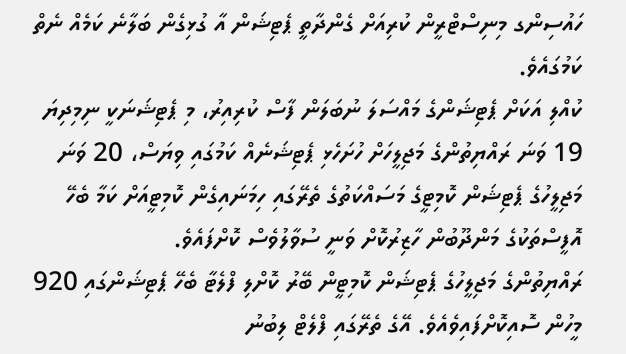ހައުސިންގ މިނިސްޓްރީން ކުރިއަށް ގެންދާތީ ޕެޓިޝަން އާ ގުޅިގެން ބަލާނެ ކަމެއް ނެތް ކަމުގައެވެ.
ކުއްލި އަކަށް ޕެޓިޝަންގެ މައްސަލަ ނުބަލަން ފާސް ކުރިއިރު، މި ޕެޓިޝަނަކީ ނިމިދިޔަ 19 ވަނަ ރައްޔިތުންގެ މަޖިލީހަށް ހުށަހެޅި ޕެޓިޝަނެއް ކަމުގައި ވިޔަސް، 20 ވަނަ މަޖިލީހުގެ ޕެޓިޝަން ކޮމިޓީގެ މަސައްކަތުގެ ތެރޭގައި ހިމަނައިގެން ކޮމިޓީއަށް ކަމާ ބެހޭ އޮފީސްތަކުގެ މަންދޫބުން ހާޒިރުކޮށް ވަނީ ސުވާލުވެސް ކޮށްފައެވެ.
ރައްޔިތުންގެ މަޖިލީހުގެ ޕެޓިޝަން ކޮމިޓީން ބޭރު ކޮށްލި ފްލެޓާ ބެހޭ ޕެޓިޝަންގައި 920 މީހުން ސޮއިކޮށްފައިވެއެވެ. އޭގެ ތެރޭގައި ފްލެޓް ލިބުނު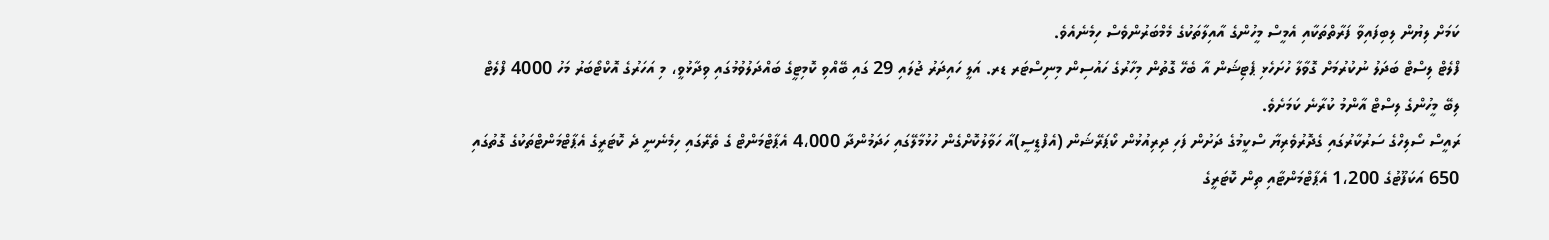ކަމަށް ލިޔުން ލިބިފައިވާ ފަރާތްތަކާއި އެމީސް މީހުންގެ އާއިލާތަކުގެ މެމްބަރުންވެސް ހިމެނެއެވެ.
ފްލެޓް ލިސްޓް ބަދަލު ނުކުރުމަށް ގޮވާލާ ހުށަހެޅި ޕެޓިޝަން އާ ބެހޭ ގޮތުން މިހާރުގެ ހައުސިން މިނިސްޓަރ ޑރ. އަލީ ހައިދަރު ޖުލައި 29 ގައި ބޭއްވި ކޮމިޓީގެ ބައްދަލުވުމުގައި ވިދާޅުވީ، މި އަހަރުގެ އޮކްޓޯބަރު މަހު 4000 ފްލެޓް ލިބޭ މީހުންގެ ލިސްޓް އާންމު ކުރާނެ ކަމަށެވެ.
ރައީސް ސޯލިހްގެ ސަރުކާރުގައި ގެދޮރުވެރިޔާ ސްކީމުގެ ދަށުން ފަހި ދިރިއުޅުން ކޯޕަރޭޝަން (އެފްޑީސީ)އާ ހަވާލުކޮށްގެން ހުޅުމާލޭގައި ހަދަމުންދާ 4،000 އެޕާޓްމަންޓް ގެ ތެރޭގައި ހިމެނެނީ ދެ ކޮޓަރީގެ އެޕާޓްމަންޓްތަކުގެ ގޮތުގައި 650 އަކަފޫޓުގެ 1،200 އެޕާޓްމަންޓާއި ތިން ކޮޓަރީގެ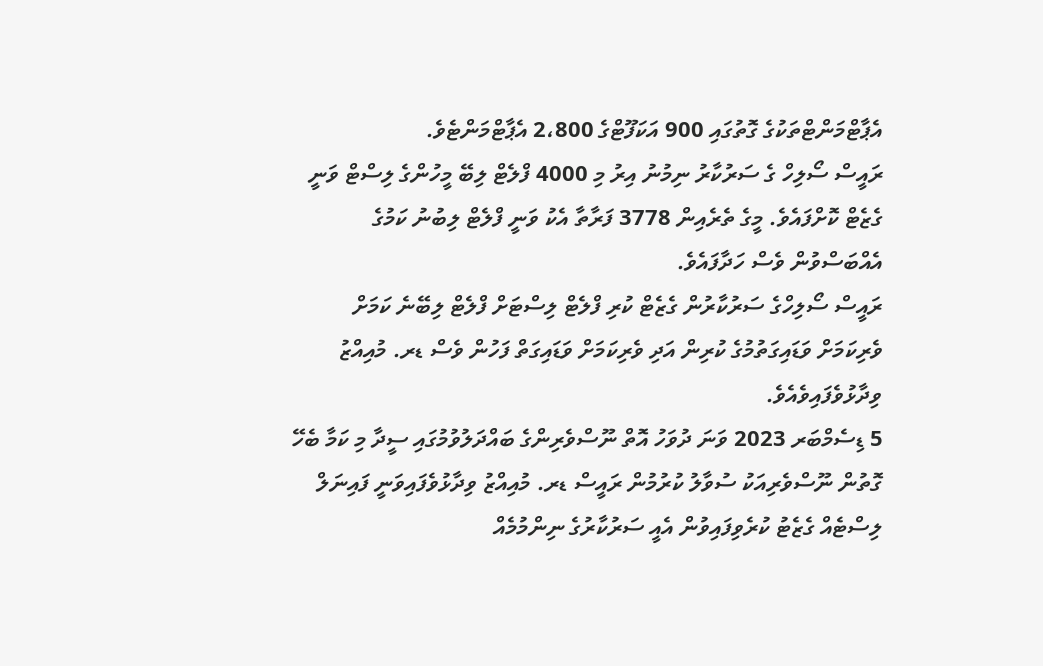އެޕާޓްމަންޓްތަކުގެ ގޮތުގައި 900 އަކަފޫޓްގެ 2،800 އެޕާޓްމަންޓެވެ.
ރައީސް ސޯލިހް ގެ ސަރުކާރު ނިމުނު އިރު މި 4000 ފްލެޓް ލިބޭ މީހުންގެ ލިސްޓް ވަނީ ގެޒެޓް ކޮށްފައެވެ. މީގެ ތެރެއިން 3778 ފަރާތާ އެކު ވަނީ ފްލެޓް ލިބުނު ކަމުގެ އެއްބަސްވުން ވެސް ހަދާފައެވެ.
ރައީސް ސޯލިހްގެ ސަރުކާރުން ގެޒެޓް ކުރި ފްލެޓް ލިސްޓަށް ފްލެޓް ލިބޭނެ ކަމަށް ވެރިކަމަށް ވަޑައިގަތުމުގެ ކުރިން އަދި ވެރިކަމަށް ވަޑައިގަތް ފަހުން ވެސް ޑރ. މުއިއްޒު ވިދާޅުވެފައިވެއެވެ.
5 ޑިސެމްބަރ 2023 ވަނަ ދުވަހު އޮތް ނޫސްވެރިންގެ ބައްދަލުވުމުގައި ސީދާ މި ކަމާ ބެހޭ ގޮތުން ނޫސްވެރިއަކު ސުވާލު ކުރުމުން ރައީސް ޑރ. މުއިއްޒު ވިދާޅުވެފައިވަނީ ފައިނަލް ލިސްޓެއް ގެޒެޓު ކުރެވިފައިވުން އެއީ ސަރުކާރުގެ ނިންމުމެއް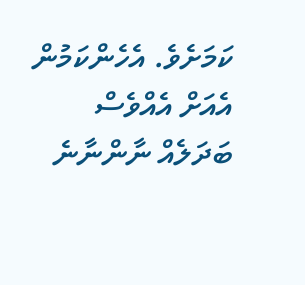ކަމަށެވެ. އެހެންކަމުން އެއަށް އެއްވެސް ބަދަލެއް ނާންނާނެ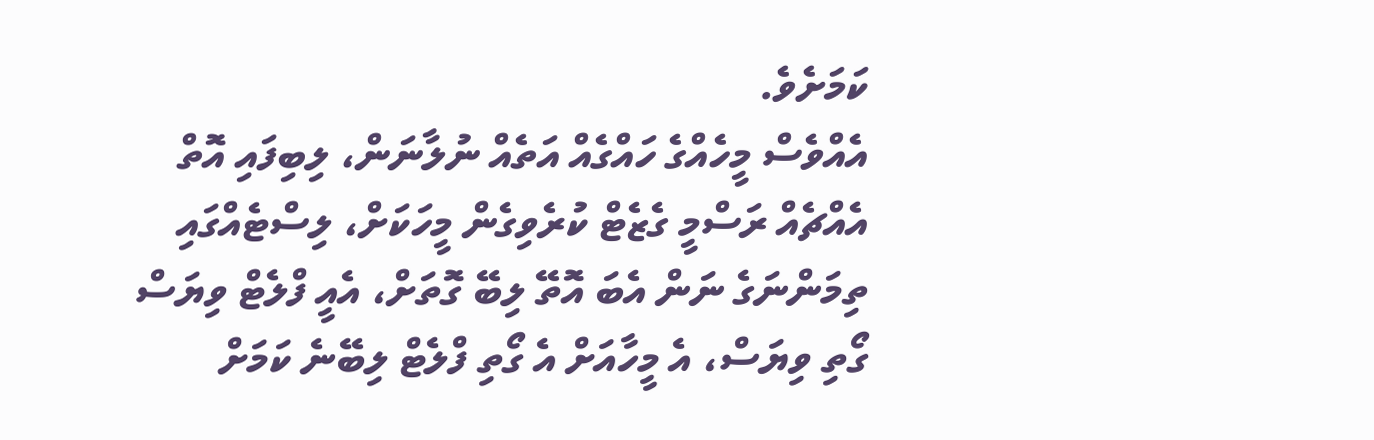ކަމަށެވެ.
އެއްވެސް މީހެއްގެ ހައްގެއް އަތެއް ނުލާނަން، ލިބިފައި އޮތް އެއްޗެއް ރަސްމީ ގެޒެޓް ކުރެވިގެން މީހަކަށް، ލިސްޓެއްގައި ތިމަންނަގެ ނަން އެބަ އޮތޭ ލިބޭ ގޮތަށް، އެއީ ފްލެޓް ވިޔަސް ގޯތި ވިޔަސް، އެ މީހާއަށް އެ ގޯތި ފްލެޓް ލިބޭނެ ކަމަށް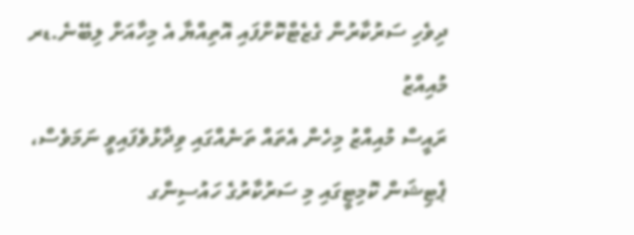ދިވެހި ސަރުކާރުން ގެޒެޓްކޮށްފައި އޮތިއްޔާ އެ މިހާއަށް ލިބޭނެ.ޑރ މުއިއްޒު
ރައީސް މުއިއްޒު މިހެން އެތައް ތަނެއްގައި ވިދާޅުވެފައިވީ ނަމަވެސް، ޕެޓިޝަން ކޮމިޓީގައި މި ސަރުކާރުގެ ހައުސިންގ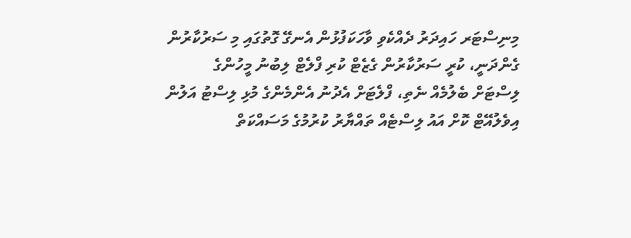މިނިސްޓަރ ހައިދަރު ދެއްކެވި ވާހަކަފުޅުން އެނގޭ ގޮތުގައި މި ސަރުކާރުން ގެންދަނީ، ކުރީ ސަރުކާރުން ގެޒެޓް ކުރި ފްލެޓް ލިބުނު މީހުންގެ ލިސްޓަށް ބެލުމެއް ނެތި، ފްލެޓަށް އެދުނު އެންމެންގެ މުޅި ލިސްޓު އަލުން އިވެލުއޭޓް ކޮށް އައު ލިސްޓެއް ތައްޔާރު ކުރުމުގެ މަސައްކަތް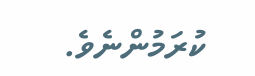ކުރަމުންނެވެ.